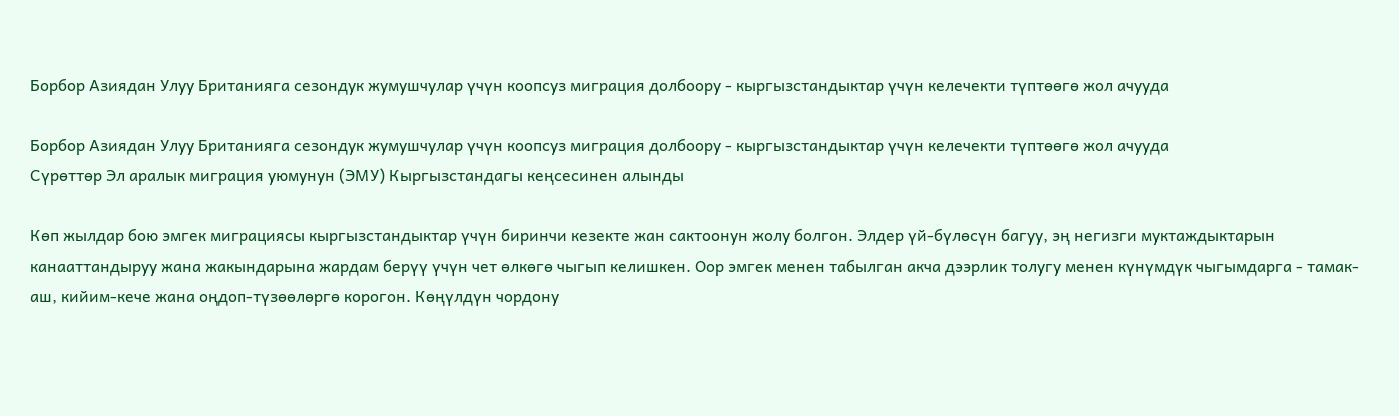Борбор Азиядан Улуу Британияга сезондук жумушчулар үчүн коопсуз миграция долбоору - кыргызстандыктар үчүн келечекти түптөөгө жол ачууда

Борбор Азиядан Улуу Британияга сезондук жумушчулар үчүн коопсуз миграция долбоору - кыргызстандыктар үчүн келечекти түптөөгө жол ачууда
Сүрөттөр Эл аралык миграция уюмунун (ЭМУ) Кыргызстандагы кеңсесинен алынды

Көп жылдар бою эмгек миграциясы кыргызстандыктар үчүн биринчи кезекте жан сактоонун жолу болгон. Элдер үй-бүлөсүн багуу, эң негизги муктаждыктарын канааттандыруу жана жакындарына жардам берүү үчүн чет өлкөгө чыгып келишкен. Оор эмгек менен табылган акча дээрлик толугу менен күнүмдүк чыгымдарга - тамак-аш, кийим-кече жана оңдоп-түзөөлөргө корогон. Көңүлдүн чордону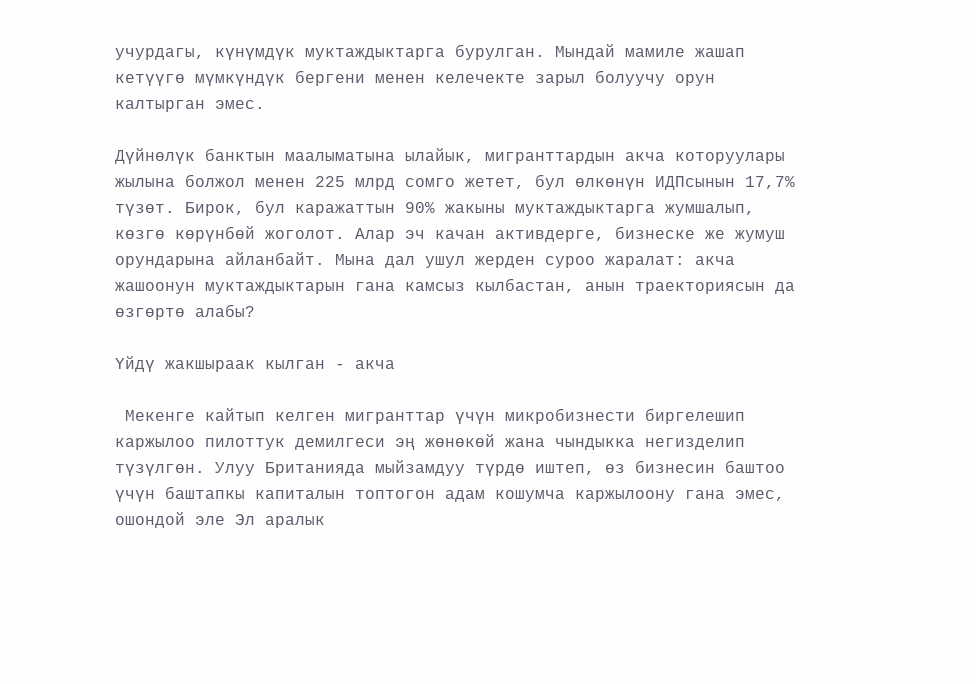учурдагы, күнүмдүк муктаждыктарга бурулган. Мындай мамиле жашап кетүүгө мүмкүндүк бергени менен келечекте зарыл болуучу орун калтырган эмес.

Дүйнөлүк банктын маалыматына ылайык, мигранттардын акча которуулары жылына болжол менен 225 млрд сомго жетет, бул өлкөнүн ИДПсынын 17,7% түзөт. Бирок, бул каражаттын 90% жакыны муктаждыктарга жумшалып, көзгө көрүнбөй жоголот. Алар эч качан активдерге, бизнеске же жумуш орундарына айланбайт. Мына дал ушул жерден суроо жаралат: акча жашоонун муктаждыктарын гана камсыз кылбастан, анын траекториясын да өзгөртө алабы?

Үйдү жакшыраак кылган - акча

 Мекенге кайтып келген мигранттар үчүн микробизнести биргелешип каржылоо пилоттук демилгеси эң жөнөкөй жана чындыкка негизделип түзүлгөн. Улуу Британияда мыйзамдуу түрдө иштеп, өз бизнесин баштоо үчүн баштапкы капиталын топтогон адам кошумча каржылоону гана эмес, ошондой эле Эл аралык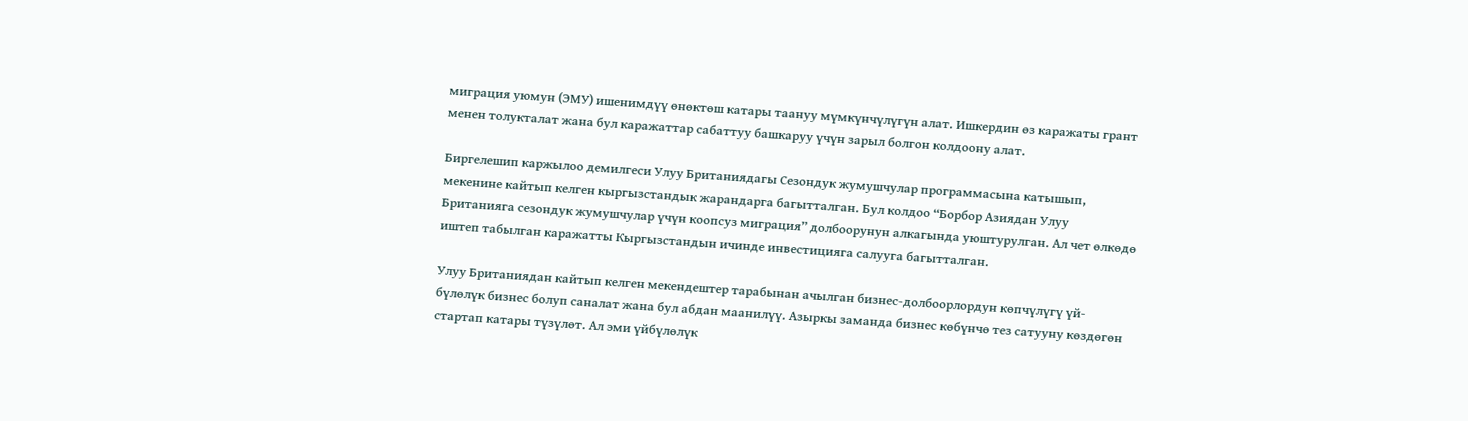миграция уюмун (ЭМУ) ишенимдүү өнөктөш катары таануу мүмкүнчүлүгүн алат. Ишкердин өз каражаты грант менен толукталат жана бул каражаттар сабаттуу башкаруу үчүн зарыл болгон колдоону алат.

Биргелешип каржылоо демилгеси Улуу Британиядагы Сезондук жумушчулар программасына катышып, мекенине кайтып келген кыргызстандык жарандарга багытталган. Бул колдоо “Борбор Азиядан Улуу Британияга сезондук жумушчулар үчүн коопсуз миграция” долбоорунун алкагында уюштурулган. Ал чет өлкөдө иштеп табылган каражатты Кыргызстандын ичинде инвестицияга салууга багытталган.

Улуу Британиядан кайтып келген мекендештер тарабынан ачылган бизнес-долбоорлордун көпчүлүгү үй-бүлөлүк бизнес болуп саналат жана бул абдан маанилүү. Азыркы заманда бизнес көбүнчө тез сатууну көздөгөн стартап катары түзүлөт. Ал эми үйбүлөлүк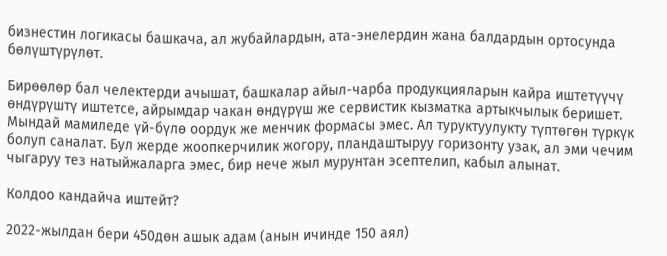бизнестин логикасы башкача, ал жубайлардын, ата-энелердин жана балдардын ортосунда бөлүштүрүлөт.

Бирөөлөр бал челектерди ачышат, башкалар айыл-чарба продукцияларын кайра иштетүүчү өндүрүштү иштетсе, айрымдар чакан өндүрүш же сервистик кызматка артыкчылык беришет. Мындай мамиледе үй-бүлө оордук же менчик формасы эмес. Ал туруктуулукту түптөгөн түркүк болуп саналат. Бул жерде жоопкерчилик жогору, пландаштыруу горизонту узак, ал эми чечим чыгаруу тез натыйжаларга эмес, бир нече жыл мурунтан эсептелип, кабыл алынат.

Колдоо кандайча иштейт?

2022-жылдан бери 450дөн ашык адам (анын ичинде 150 аял)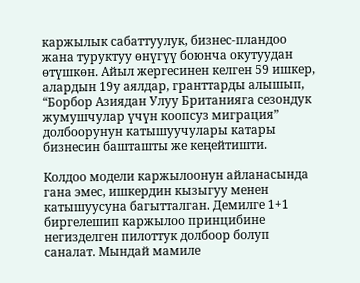каржылык сабаттуулук, бизнес-пландоо жана туруктуу өнүгүү боюнча окутуудан өтүшкөн. Айыл жергесинен келген 59 ишкер, алардын 19у аялдар, гранттарды алышып, “Борбор Азиядан Улуу Британияга сезондук жумушчулар үчүн коопсуз миграция” долбоорунун катышуучулары катары бизнесин башташты же кеңейтишти.

Колдоо модели каржылоонун айланасында гана эмес, ишкердин кызыгуу менен катышуусуна багытталган. Демилге 1+1 биргелешип каржылоо принцибине негизделген пилоттук долбоор болуп саналат. Мындай мамиле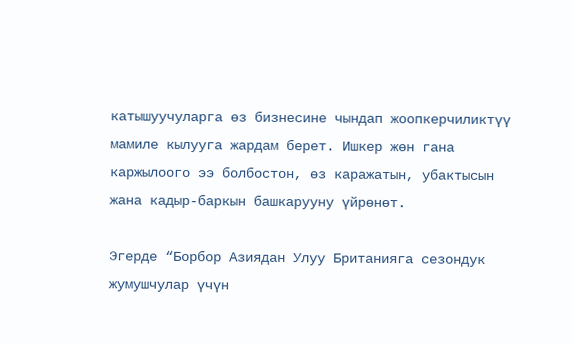катышуучуларга өз бизнесине чындап жоопкерчиликтүү мамиле кылууга жардам берет. Ишкер жөн гана каржылоого ээ болбостон, өз каражатын, убактысын жана кадыр-баркын башкарууну үйрөнөт.

Эгерде “Борбор Азиядан Улуу Британияга сезондук жумушчулар үчүн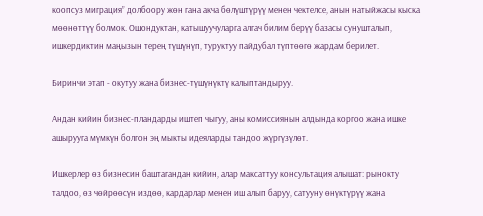коопсуз миграция” долбоору жөн гана акча бөлүштүрүү менен чектелсе, анын натыйжасы кыска мөөнөттүү болмок. Ошондуктан, катышуучуларга алгач билим берүү базасы сунушталып, ишкердиктин маңызын терең түшүнүп, туруктуу пайдубал түптөөгө жардам берилет.

Биринчи этап - окутуу жана бизнес-түшүнүктү калыптандыруу.

Андан кийин бизнес-пландарды иштеп чыгуу, аны комиссиянын алдында коргоо жана ишке ашырууга мүмкүн болгон эң мыкты идеяларды тандоо жүргүзүлөт.

Ишкерлер өз бизнесин баштагандан кийин, алар максаттуу консультация алышат: рынокту талдоо, өз чөйрөөсүн издөө, кардарлар менен иш алып баруу, сатууну өнүктүрүү жана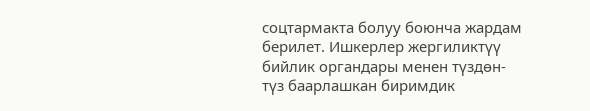соцтармакта болуу боюнча жардам берилет. Ишкерлер жергиликтүү бийлик органдары менен түздөн-түз баарлашкан биримдик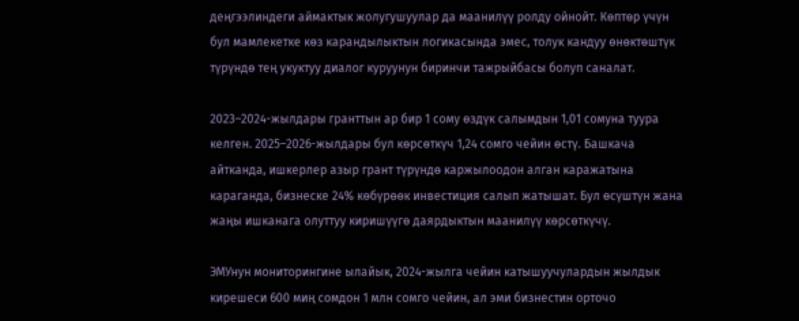деңгээлиндеги аймактык жолугушуулар да маанилүү ролду ойнойт. Көптөр үчүн бул мамлекетке көз карандылыктын логикасында эмес, толук кандуу өнөктөштүк түрүндө тең укуктуу диалог куруунун биринчи тажрыйбасы болуп саналат.

2023–2024-жылдары гранттын ар бир 1 сому өздүк салымдын 1,01 сомуна туура келген. 2025–2026-жылдары бул көрсөткүч 1,24 сомго чейин өстү. Башкача айтканда, ишкерлер азыр грант түрүндө каржылоодон алган каражатына караганда, бизнеске 24% көбүрөөк инвестиция салып жатышат. Бул өсүштүн жана жаңы ишканага олуттуу киришүүгө даярдыктын маанилүү көрсөткүчү.

ЭМУнун мониторингине ылайык, 2024-жылга чейин катышуучулардын жылдык кирешеси 600 миң сомдон 1 млн сомго чейин, ал эми бизнестин орточо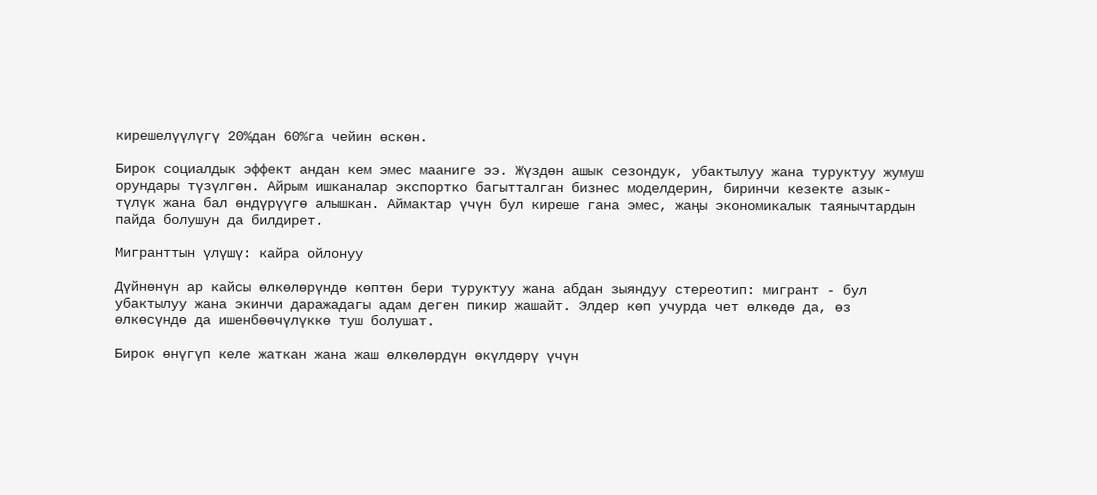кирешелүүлүгү 20%дан 60%га чейин өскөн.

Бирок социалдык эффект андан кем эмес мааниге ээ. Жүздөн ашык сезондук, убактылуу жана туруктуу жумуш орундары түзүлгөн. Айрым ишканалар экспортко багытталган бизнес моделдерин, биринчи кезекте азык-түлүк жана бал өндүрүүгө алышкан. Аймактар үчүн бул киреше гана эмес, жаңы экономикалык таянычтардын пайда болушун да билдирет.

Мигранттын үлүшү: кайра ойлонуу

Дүйнөнүн ар кайсы өлкөлөрүндө көптөн бери туруктуу жана абдан зыяндуу стереотип: мигрант - бул убактылуу жана экинчи даражадагы адам деген пикир жашайт. Элдер көп учурда чет өлкөдө да, өз өлкөсүндө да ишенбөөчүлүккө туш болушат.

Бирок өнүгүп келе жаткан жана жаш өлкөлөрдүн өкүлдөрү үчүн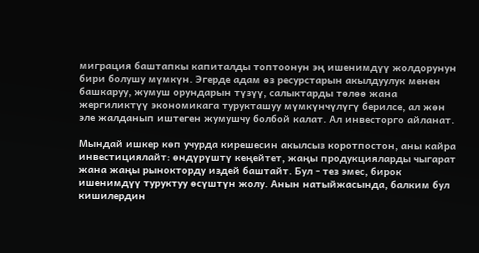миграция баштапкы капиталды топтоонун эң ишенимдүү жолдорунун бири болушу мүмкүн. Эгерде адам өз ресурстарын акылдуулук менен башкаруу, жумуш орундарын түзүү, салыктарды төлөө жана жергиликтүү экономикага турукташуу мүмкүнчүлүгү берилсе, ал жөн эле жалданып иштеген жумушчу болбой калат. Ал инвесторго айланат.

Мындай ишкер көп учурда кирешесин акылсыз коротпостон, аны кайра инвестициялайт: өндүрүштү кеңейтет, жаңы продукцияларды чыгарат жана жаңы рынокторду издей баштайт. Бул - тез эмес, бирок ишенимдүү туруктуу өсүштүн жолу. Анын натыйжасында, балким бул кишилердин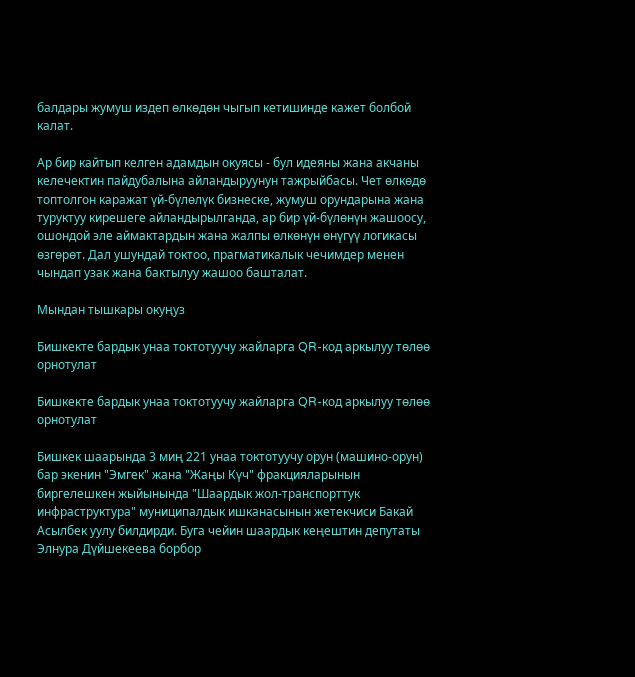балдары жумуш издеп өлкөдөн чыгып кетишинде кажет болбой калат.

Ар бир кайтып келген адамдын окуясы - бул идеяны жана акчаны келечектин пайдубалына айландыруунун тажрыйбасы. Чет өлкөдө топтолгон каражат үй-бүлөлүк бизнеске, жумуш орундарына жана туруктуу кирешеге айландырылганда, ар бир үй-бүлөнүн жашоосу, ошондой эле аймактардын жана жалпы өлкөнүн өнүгүү логикасы өзгөрөт. Дал ушундай токтоо, прагматикалык чечимдер менен чындап узак жана бактылуу жашоо башталат.

Мындан тышкары окуңуз

Бишкекте бардык унаа токтотуучу жайларга QR-код аркылуу төлөө орнотулат

Бишкекте бардык унаа токтотуучу жайларга QR-код аркылуу төлөө орнотулат

Бишкек шаарында 3 миң 221 унаа токтотуучу орун (машино-орун) бар экенин "Эмгек" жана "Жаңы Күч" фракцияларынын биргелешкен жыйынында "Шаардык жол-транспорттук инфраструктура" муниципалдык ишканасынын жетекчиси Бакай Асылбек уулу билдирди. Буга чейин шаардык кеңештин депутаты Элнура Дүйшекеева борбор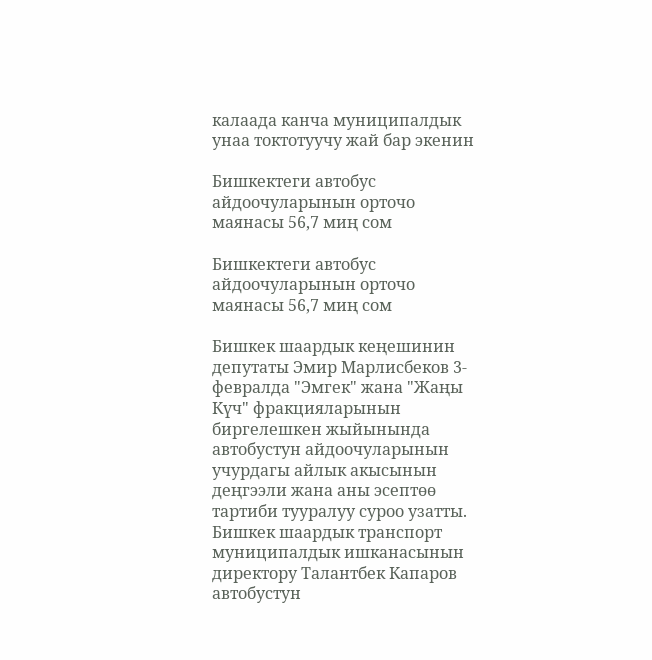калаада канча муниципалдык унаа токтотуучу жай бар экенин

Бишкектеги автобус айдоочуларынын орточо маянасы 56,7 миң сом

Бишкектеги автобус айдоочуларынын орточо маянасы 56,7 миң сом

Бишкек шаардык кеңешинин депутаты Эмир Марлисбеков 3-февралда "Эмгек" жана "Жаңы Күч" фракцияларынын биргелешкен жыйынында автобустун айдоочуларынын учурдагы айлык акысынын деңгээли жана аны эсептөө тартиби тууралуу суроо узатты. Бишкек шаардык транспорт муниципалдык ишканасынын директору Талантбек Капаров автобустун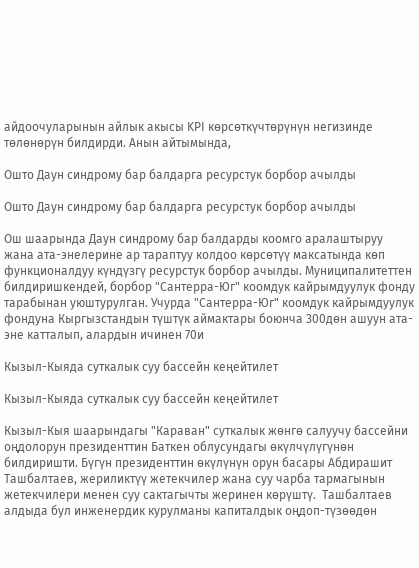айдоочуларынын айлык акысы KPI көрсөткүчтөрүнүн негизинде төлөнөрүн билдирди. Анын айтымында,

Ошто Даун синдрому бар балдарга ресурстук борбор ачылды

Ошто Даун синдрому бар балдарга ресурстук борбор ачылды

Ош шаарында Даун синдрому бар балдарды коомго аралаштыруу жана ата-энелерине ар тараптуу колдоо көрсөтүү максатында көп функционалдуу күндүзгү ресурстук борбор ачылды. Муниципалитеттен билдиришкендей, борбор "Сантерра-Юг" коомдук кайрымдуулук фонду тарабынан уюштурулган. Учурда "Сантерра-Юг" коомдук кайрымдуулук фондуна Кыргызстандын түштүк аймактары боюнча 300дөн ашуун ата-эне катталып, алардын ичинен 70и

Кызыл-Кыяда суткалык суу бассейн кеңейтилет

Кызыл-Кыяда суткалык суу бассейн кеңейтилет

Кызыл-Кыя шаарындагы "Караван" суткалык жөнгө салуучу бассейни оңдолорун президенттин Баткен облусундагы өкүлчүлүгүнөн билдиришти. Бүгүн президенттин өкүлүнүн орун басары Абдирашит Ташбалтаев, жериликтүү жетекчилер жана суу чарба тармагынын жетекчилери менен суу сактагычты жеринен көрүштү.  Ташбалтаев алдыда бул инженердик курулманы капиталдык оңдоп-түзөөдөн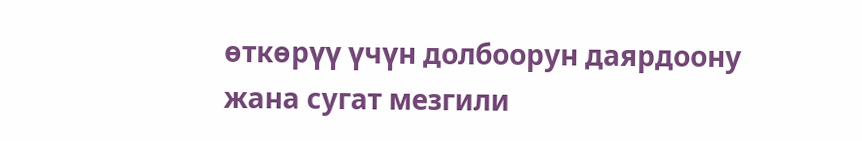өткөрүү үчүн долбоорун даярдоону жана сугат мезгили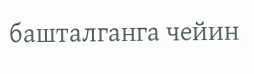башталганга чейин